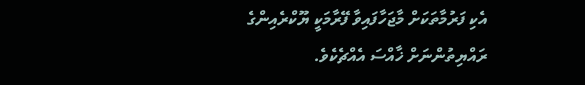އެކި ފަރުމާތަކަށް މާޖަހާފައިވާ ފޭރާމަކީ ޔޫކްރެއިންގެ ރައްޔިތުންނަށް ޚާއްސަ އެއްޗެކެވެ.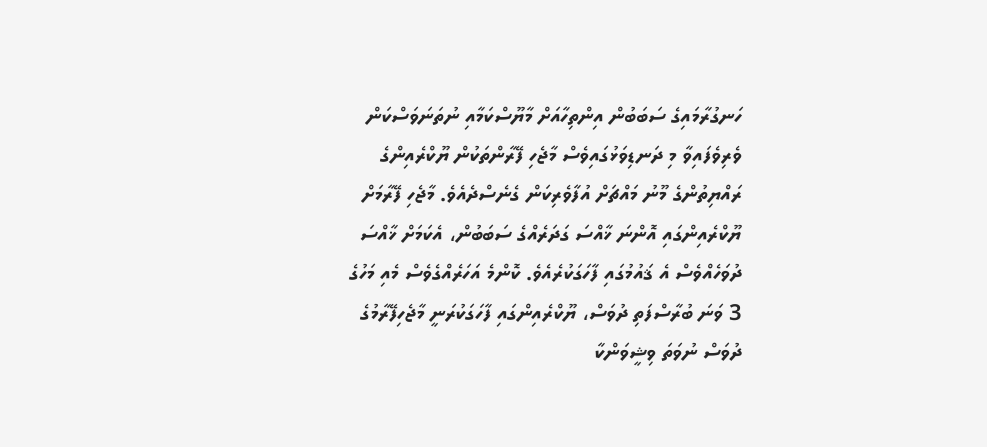ހަނގުރާމައިގެ ސަބަބުން އިންތިހާއަށް މާޔޫސްކަމާއި ނުތަނަވަސްކަން ވެރިވެފައިވާ މި ދަނޑިވަޅުގައިވެސް މާޖެހި ފޭރާންތަކުން ޔޫކްރެއިންގެ ރައްޔިތުންގެ މޫނު މައްޗަށް އުފާވެރިކަން ގެނެސްދެއެވެ. މާޖެހި ފޭރާމަށް ޔޫކްރެއިންގައި އޮންނަ ޚާއްސަ ގަދަރެއްގެ ސަބަބުން، އެކަމަށް ޚާއްސަ ދުވަހެއްވެސް އެ ޤައުމުގައި ފާހަގަކުރެއެވެ. ކޮންމެ އަހަރެއްގެވެސް މެއި މަހުގެ 3 ވަނަ ބުރާސްފަތި ދުވަސް، ޔޫކްރެއިންގައި ފާހަގަކުރަނީ މާޖެހިފޭރާމުގެ ދުވަސް ނުވަތަ ވިޝީވަންކާ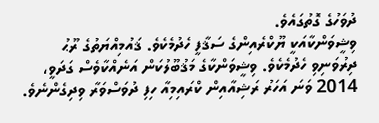ދުވަހުގެ ގޮތުގައެވެ.
ވިޝީވަންކާއަކީ ޔޫކްރެއިންގެ ސަޤާފީ ހެދުމެކެވެ. ޤައުމިއްޔަތުގެ ރޫޙު ދިރުވަނިވި ހެދުމެކެވެ. ވިޝީވަންކާގެ މަޤުބޫލުކަން އަނެއްކާވެސް ގަދަވީ، 2014 ވަނަ އަހަރު ރަޝިއާއިން ކްރައިމިއާ ހިފި ދުވަސްވަރާ ވިދިގެންނެވެ.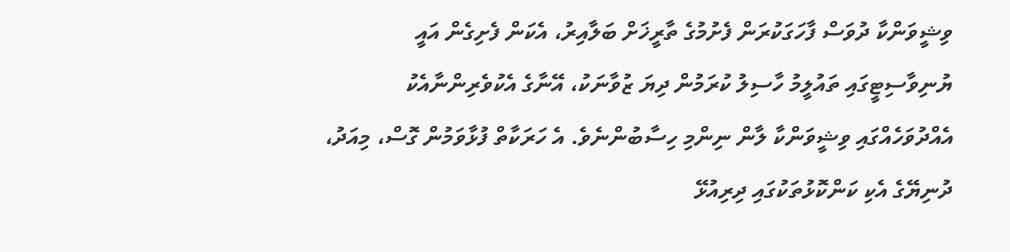ވިޝީވަންކާ ދުވަސް ފާހަގަކުރަން ފެށުމުގެ ތާރީޚަށް ބަލާއިރު، އެކަން ފެށިގެން އައީ ޔުނިވާސިޓީގައި ތައުލީމު ހާސިލު ކުރަމުން ދިޔަ ޒުވާނަކު، އޭނާގެ އެކުވެރިންނާއެކު އެއްދުވަހެއްގައި ވިޝީވަންކާ ލާން ނިންމި ހިސާބުންނެވެ. އެ ހަރަކާތް ފުޅާވަމުން ގޮސް، މިއަދު، ދުނިޔޭގެ އެކި ކަންކޮޅުތަކުގައި ދިރިއުޅޭ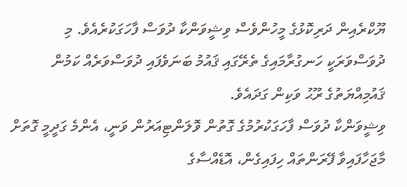ޔޫކްރެއިން ދަރިކޮޅުގެ މީހުންވެސް ވިޝީވަންކާ ދުވަސް ފާހަގަކުރެއެވެ. މި ދުވަސްވަރަކީ ހަނގުރާމައިގެ ތެރޭގައި ޤައުމު ބަނަވެފައި ދުވަސްވަރެއް ކަމުން ޤައުމިއްޔަތުގެ ރޫޙު ވަކިން ގަދައެވެ.
ވިޝީވަންކާ ދުވަސް ފާހަގަކުރުމުގެ ގޮތުން ވޮލަންޓިއަރުން ވަނީ، އެންމެ ގަދީމީ ގޮތަށް މާޖަހާފައިވާ ފޭރަންތައް ހިފައިގެން، އޮޑެއްސާގެ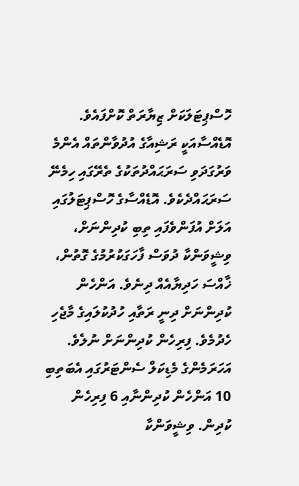ހޮސްޕިޓަލަކަށް ޒިޔާރަތް ކޮށްފައެވެ. އޮޑެއްސާއަކީ ރަޝިއާގެ އުދުވާންތައް އެންމެ ވަރުގަދަވި ސަރަޙައްދުތަކުގެ ތެރޭގައި ހިމެނޭ ސަރަޙައްދެކެވެ. އޮޑެއްސާގެ ހޮސްޕިޓަލުގައި އަލަށް އުފަންވެފައި ތިބި ކުދިންނަށް، ވިޝީވަންކާ ދުވަސް ފާހަގަކުރުމުގެ ގޮތުން، ޚާއްސަ ހަދިޔާއެއް ދިނެވެ. އަންހެން ކުދިންނަށް ދިނީ ރަތާއި ހުދުކުލައިގެ މާޖެހި ހެދުމެވެ. ފިރިހެން ކުދިންނަށް ނުލެވެ.
އަހަރަމެންގެ މެޑިކަލް ސެންޓަރުގައި އެބަތިބި 10 އަންހެން ކުދިންނާއި 6 ފިރިހެން ކުދިން. ވިޝީވަންކާ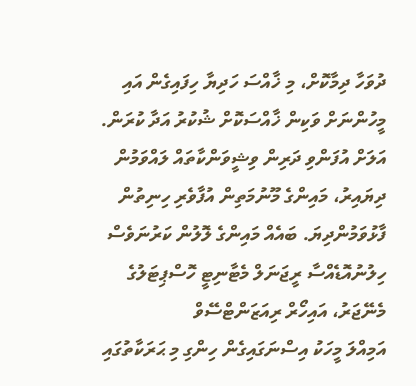ދުވަހާ ދިމާކޮށް، މި ޚާއްސަ ހަދިޔާ ހިފައިގެން އައި މީހުންނަށް ވަކިން ޚާއްސަކޮށް ޝުކުރު އަދާ ކުރަން. އަލަށް އުފަންވި ދަރިން ވިޝީވަންކާތައް ލައްވަމުން ދިޔައިރު، މައިންގެ މޫނުމަތިން އުފާވެރި ހިނިތުން ފާޅުވަމުންދިޔަ. ބައެއް މައިންގެ ލޮލުން ކަރުނަވެސް ހިލުނުއޮޑެއްސާ ރީޖަނަލް މެޓާނިޓީ ހޮސްޕިޓަލުގެ މެނޭޖަރު، އައިހޯރް ރިއަޒަންޓްސޭވް
އަމިއްލަ މީހަކު އިސްނަގައިގެން ހިންގި މި ޙަރަކާތުގައި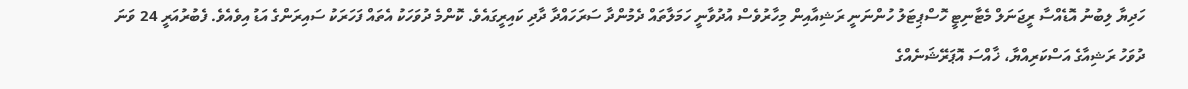ހަދިޔާ ލިބުނު އޮޑެއްސާ ރީޖަނަލް މެޓާނިޓީ ހޮސްޕިޓަލު ހުންނަނީ ރަޝިއާއިން މިހާރުވެސް އުދުވާނީ ހަމަލާތައް ދެމުންދާ ސަރަހައްދާ ދާދި ކައިރީގައެވެ. ކޮންމެ ދުވަހަކު އެތައް ފަހަރަކު ސައިރަންގެ އަޑު އިވެއެވެ. ފެބުރުއަރީ 24 ވަނަ ދުވަހު ރަޝިއާގެ އަސްކަރިއްޔާ، ޚާއްސަ އޮޕަރޭޝަނެއްގެ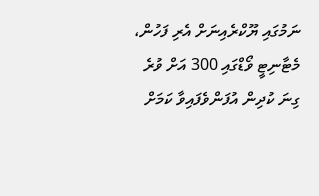ނަމުގައި ޔޫކްރެއިނަށް އެރި ފަހުން، މެޓާނިޓީ ވޯޑްގައި 300 އަށް ވުރެ ގިނަ ކުދިން އުފަންވެފައިވާ ކަމަށް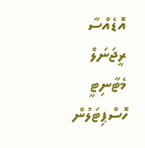އޮޑެއްސާ ރީޖަނަލް މެޓާނިޓީ ހޮސްޕިޓަލުން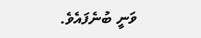ވަނީ ބުނެފައެވެ.